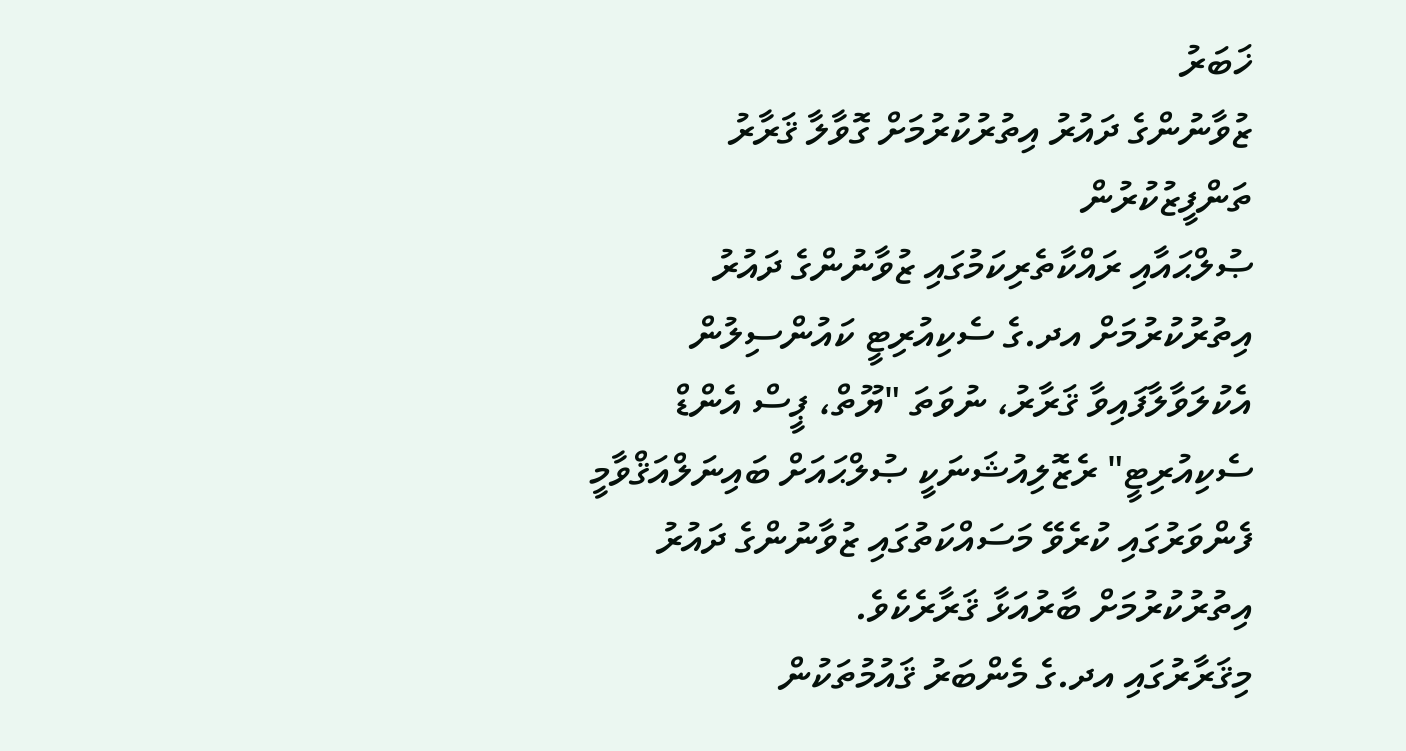ޚަބަރު
ޒުވާނުންގެ ދައުރު އިތުރުކުރުމަށް ގޮވާލާ ޤަރާރު ތަންފީޒުކުރުން
ޞުލްޙައާއި ރައްކާތެރިކަމުގައި ޒުވާނުންގެ ދައުރު އިތުރުކުރުމަށް އދ.ގެ ސެކިއުރިޓީ ކައުންސިލުން އެކުލަވާލާފައިވާ ޤަރާރު، ނުވަތަ "ޔޫތް، ޕީސް އެންޑް ސެކިއުރިޓީ" ރެޒޮލިއުޝަނަކީ ޞުލްޙައަށް ބައިނަލްއަޤްވާމީ ފެންވަރުގައި ކުރެވޭ މަސައްކަތުގައި ޒުވާނުންގެ ދައުރު އިތުރުކުރުމަށް ބާރުއަޅާ ޤަރާރެކެވެ.
މިޤަރާރުގައި އދ.ގެ މެންބަރު ޤައުމުތަކުން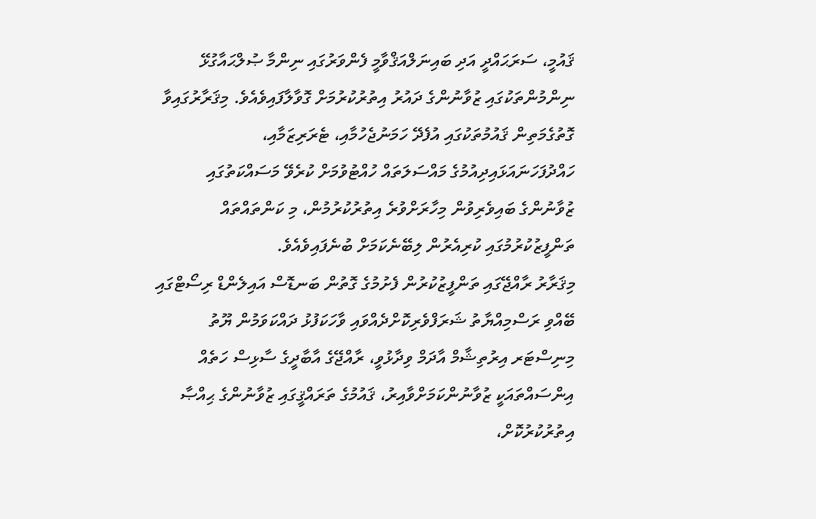ޤައުމީ، ސަރަޙައްދީ އަދި ބައިނަލްއަޤްވާމީ ފެންވަރުގައި ނިންމާ ޞުލްޙައާގުޅޭ ނިންމުންތަކުގައި ޒުވާނުންގެ ދައުރު އިތުރުކުރުމަށް ގޮވާލާފައިވެއެވެ. މިޤަރާރުގައިވާ ގޮތުގެމަތިން ޤައުމުތަކުގައި އުފެދޭ ހަމަނުޖެހުމާއި، ޓެރަރިޒަމާއި، ހައްދުފަހަނައަޅައިދިއުމުގެ މައްސަލަތައް ހުއްޓުވުމަށް ކުރެވޭ މަސައްކަތުގައި ޒުވާނުންގެ ބައިވެރިވުން މިހާރަށްވުރެ އިތުރުކުރުމުން، މި ކަންތައްތައް ތަންފީޒުކުރުމުގައި ކުރިއެރުން ލިބޭނެކަމަށް ބުނެފައިވެއެވެ.
މިޤަރާރު ރާއްޖޭގައި ތަންފީޒުކުރުން ފެށުމުގެ ގޮތުން ބަނޑޮސް އައިލެންޑް ރިސޯޓްގައި ބޭއްވި ރަސްމިއްޔާތު ޝަރަފްވެރިކޮށްދެއްވައި ވާހަކަފުޅު ދައްކަވަމުން ޔޫތު މިނިސްޓަރ އިރުތިޝާމް އާދަމް ވިދާޅުވީ، ރާއްޖޭގެ އާބާދީގެ ސާޅިސް ހަތެއް އިންސައްތައަކީ ޒުވާނުންކަމަށްވާއިރު، ޤައުމުގެ ތަރައްޤީގައި ޒުވާނުންގެ ޙިއްޞާ އިތުރުކުރުކޮށް،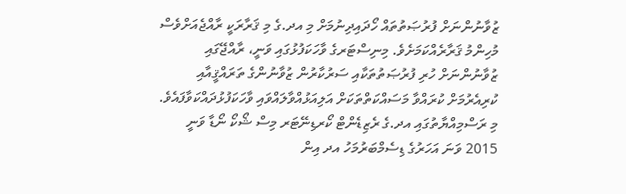ޒުވާނުންނަށް ފުރުޞަތުތައް ހޯދައިދިނުމަށް މި އދ.ގެ މި ޤަރާރަކީ ރާއްޖެއަށްވެސް މުހިންމު ޤަރާރެއްކަމަށެވެ. މިނިސްޓަރގެ ވާހަކަފުޅުގައި ވަނީ، ރާއްޖޭގައި ޒުވާނުންނަށް ހުރި ފުރުޞަތުތަކާއި ސަރުކާރުން ޒުވާނުންގެ ތަރައްޤީއާއި ކުރިއެރުމަށް ކުރައްވާ މަސައްކަތްތަކަށް އަލިއަޅުއްވާލައްވައި ވާހަކަފުޅުދައްކަވާފައެވެ.
މި ރަސްމިއްޔާތުގައި އދ.ގެ ރެޒިޑެންޓް ކޯރޑިނޭޓަރ މިސް ޝޯކޯ ނޯޑާ ވަނީ 2015 ވަނަ އަހަރުގެ ޑިސެމްބަރުމަހު އދ އިން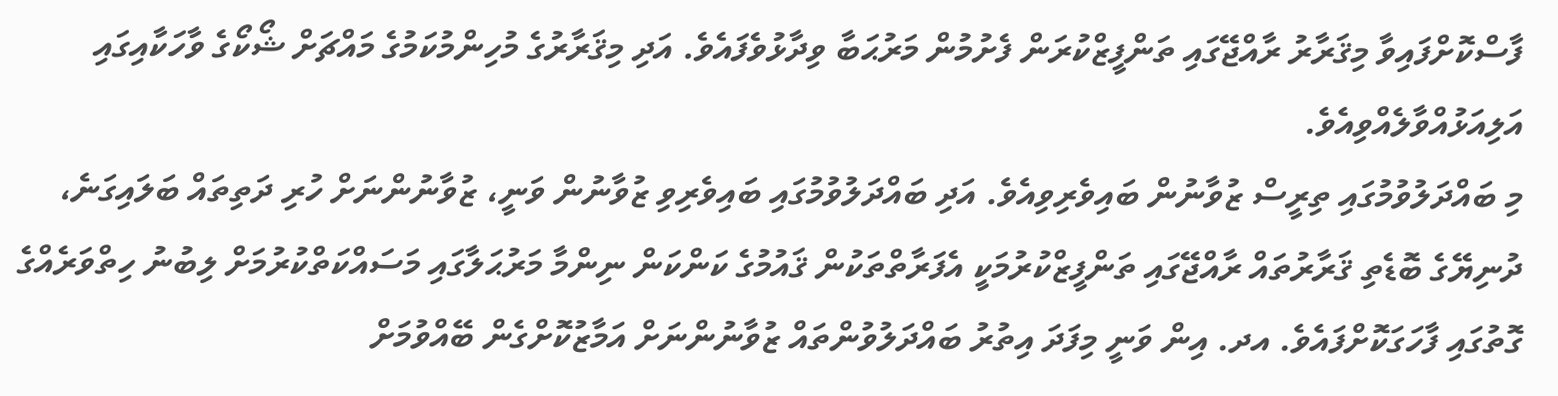ފާސްކޮށްފައިވާ މިޤަރާރު ރާއްޖޭގައި ތަންފީޒްކުރަން ފެށުމުން މަރުޙަބާ ވިދާޅުވެފައެވެ. އަދި މިޤަރާރުގެ މުހިންމުކަމުގެ މައްޗަށް ޝޯކޯގެ ވާހަކާއިގައި އަލިއަޅުއްވާލެއްވިއެވެ.
މި ބައްދަލުވުމުގައި ތިރީސް ޒުވާނުން ބައިވެރިވިއެވެ. އަދި ބައްދަލުވުމުގައި ބައިވެރިވި ޒުވާނުން ވަނީ، ޒުވާނުންނަށް ހުރި ދަތިތައް ބަލައިގަނެ، ދުނިޔޭގެ ބޮޑެތި ޤަރާރުތައް ރާއްޖޭގައި ތަންފީޒްކުރުމަކީ އެފަރާތްތަކުން ޤައުމުގެ ކަންކަން ނިންމާ މަރުޙަލާގައި މަސައްކަތްކުރުމަށް ލިބުނު ހިތްވަރެއްގެ ގޮތުގައި ފާހަގަކޮށްފައެވެ. އދ. އިން ވަނީ މިފަދަ އިތުރު ބައްދަލުވުންތައް ޒުވާނުންނަށް އަމާޒުކޮށްގެން ބޭއްވުމަށް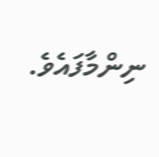ނިންމާފައެވެ.